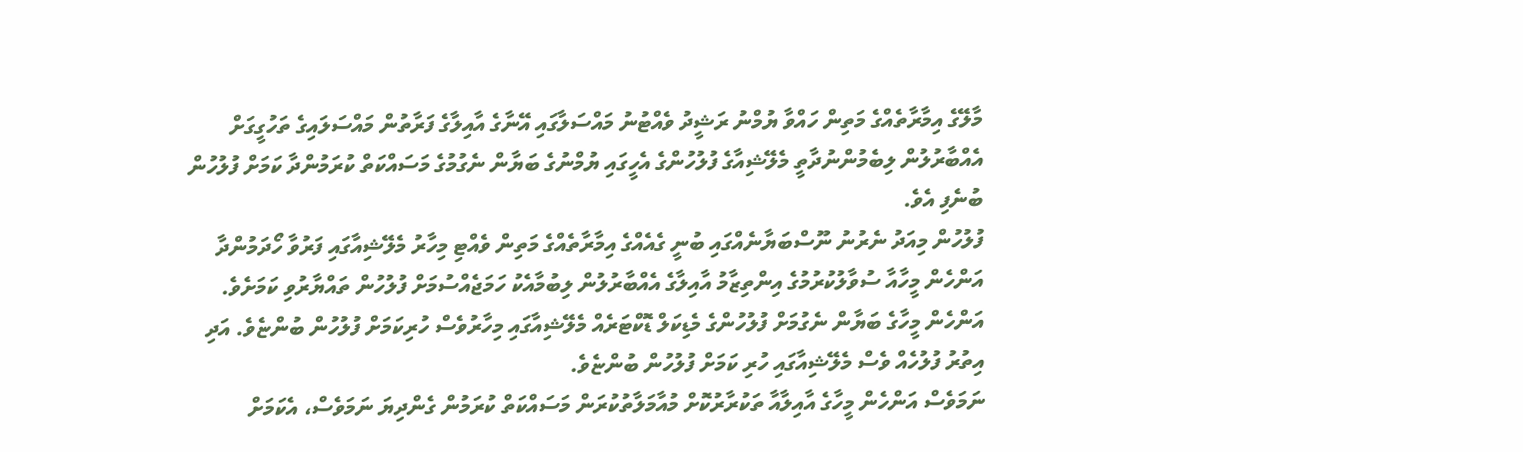މާލޭގެ އިމާރާތެއްގެ މަތިން ހައްވާ ޔުމްނު ރަޝީދު ވެއްޓުނު މައްސަލާގައި އޭނާގެ އާއިލާގެ ފަރާތުން މައްސަލައިގެ ތަހުގީގަށް އެއްބާރުލުން ލިބެމުންނުދާތީ މެލޭޝިއާގެ ފުލުހުންގެ އެހީގައި ޔުމްނުގެ ބަޔާން ނެގުމުގެ މަސައްކަތް ކުރަމުންދާ ކަމަށް ފުލުހުން ބުނެފި އެވެ.
ފުލުހުން މިއަދު ނެރުނު ނޫސްބަޔާނެއްގައި ބުނީ ގެއެއްގެ އިމާރާތެއްގެ މަތިން ވެއްޓި މިހާރު މެލޭޝިއާގައި ފަރުވާ ހޯދަމުންދާ އަންހެން މީހާއާ ސުވާލުކުރުމުގެ އިންތިޒާމު އާއިލާގެ އެއްބާރުލުން ލިބުމާއެކު ހަމަޖެއްސުމަށް ފުލުހުން ތައްޔާރުވި ކަމަށެވެ. އަންހެން މީހާގެ ބަޔާން ނެގުމަށް ފުލުހުންގެ މެޑިކަލް ޑޮކްޓަރެއް މެލޭޝިއާގައި މިހާރުވެސް ހުރިކަމަށް ފުލުހުން ބުންޏެވެ. އަދި އިތުރު ފުލުހެއް ވެސް މެލޭޝިއާގައި ހުރި ކަމަށް ފުލުހުން ބުންޏެވެ.
ނަމަވެސް އަންހެން މީހާގެ އާއިލާއާ ތަކުރާރުކޮށް މުއާމަލާތުކުރަން މަސައްކަތް ކުރަމުން ގެންދިޔަ ނަމަވެސް، އެކަމަށް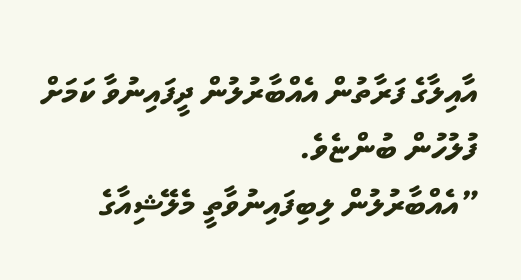އާއިލާގެ ފަރާތުން އެއްބާރުލުން ދީފައިނުވާ ކަމަށް ފުލުހުން ބުންޏެވެ.
”އެއްބާރުލުން ލިބިފައިނުވާތީ މެލޭޝިއާގެ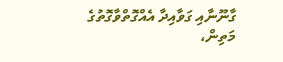ގާނޫނާއި ގަވާއިދާ އެއްގޮތްވާގޮތުގެ މަތިން،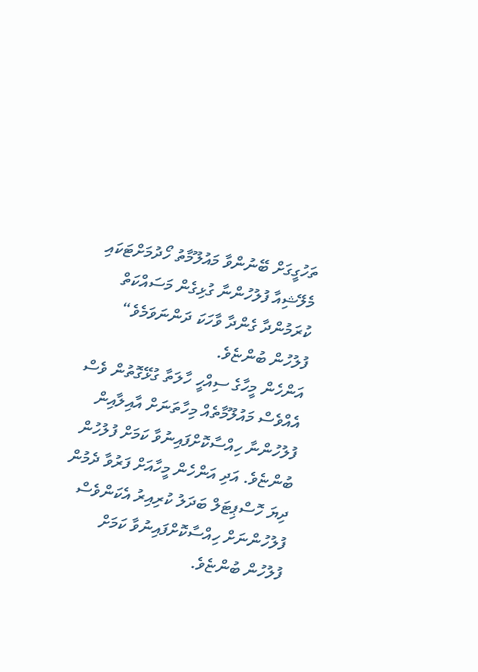ތަހުގީގަށް ބޭނުންވާ މައުލޫމާތު ހޯދުމަށްޓަކައި މެލޭޝިއާ ފުލުހުންނާ ގުޅިގެން މަސައްކަތް ކުރަމުންދާ ގެންދާ ވާހަކަ ދަންނަވަމެވެ“ ފުލުހުން ބުންޏެވެ.
އަންހެން މީހާގެ ސިއްހީ ހާލަތާ ގުޅޭގޮތުން ވެސް އެއްވެސް މައުލޫމާތެއް މިހާތަނަށް އާއިލާއިން ފުލުހުންނާ ހިއްސާކޮށްފައިނުވާ ކަމަށް ފުލުހުން ބުންޏެވެ. އަދި އަންހެން މީހާއަށް ފަރުވާ ދެމުން ދިޔަ ހޮސްޕިޓަލް ބަދަލު ކުރިއިރު އެކަންވެސް ފުލުހުންނަށް ހިއްސާކޮށްފައިނުވާ ކަމަށް ފުލުހުން ބުންޏެވެ.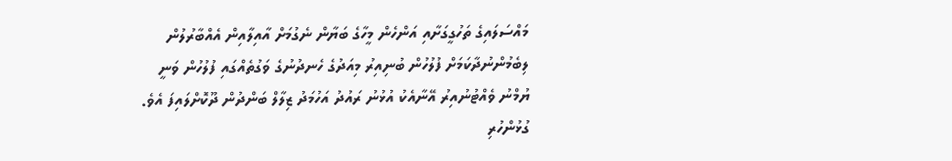މައްސަލައިގެ ތަހުގީގަށާއި އަންހެން މީހާގެ ބަޔާން ނެގުމަށް އާއިލާއިން އެއްބާރުލުން ލިބެމުންނުދާކަމަށް ފުލުހުން ބުނިއިރު މިއަދުގެ ހެނދުނުގެ ވަގުތެއްގައި ފުލުހުން ވަނީ ޔުމްނު ވެއްޓުނުއިރު އޭނާއެކު އުޅުނު ރައުދު އަހުމަދު ޒިލާލް ބަންދުން ދޫކޮށްލައިފަ އެވެ.
ގުޅުންހުރި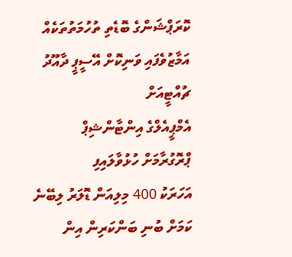ކޮރަޕްޝަންގެ ބޮޑެތި ތުހުމަތުތަކެއް އަމާޒުވެފައި ވަނިކޮށް އޭސީޕީ ދާއޫދު ޗުއްޓީއަށް
އެމްޕީއެލްގެ އިންޓާންޝިޕް ޕްރޮގުރާމަށް ހުޅުވާލައިފި
އަހަރަކު 400 މިލިއަން ޑޮލަރު ލިބޭނެ ކަމަށް ބުނި ބަންކަރިން އިން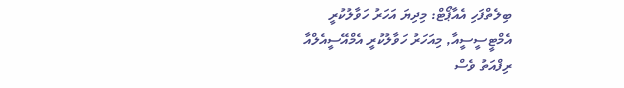ބިލެތްފަހި އެއާޕޯޓް: މިދިޔަ އަހަރު ހަވާލުކުރީ އެމްޓީސީސީއާ, މިއަހަރު ހަވާލުކުރީ އެމްއޭސީއެލްއާ
ރިފްއަތު ވެސް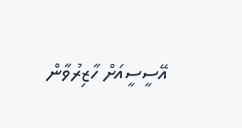އޭސީސީއަށް ހާޒިރުވާން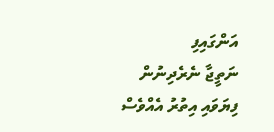އަންގައިފި
ނަތީޖާ ނެރެދިނުން ފިޔަވައި އިތުރު އެއްވެސް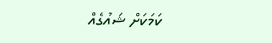ކަމަކަށް ޝައުގެއް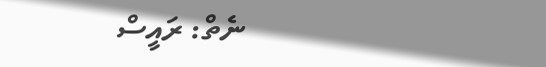ނެތް: ރައީސް